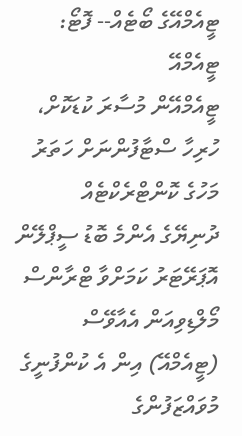ޓީއެމްއޭގެ ބޯޓެއް-- ފޮޓޯ: ޓީއެމްއޭ
ޓީއެމްއޭން މުސާރަ ކުޑަކޮށް، ހުރިހާ ސްޓާފުންނަށް ހަތަރު މަހުގެ ކޮންޓްރެކްޓެއް
ދުނިޔޭގެ އެންމެ ބޮޑު ސީޕްލޭން އޮޕަރޭޓަރު ކަމަށްވާ ޓްރާންސް މޯލްޑިވިއަން އެއާވޭސް (ޓީއެމްއޭ) އިން އެ ކުންފުނީގެ މުވައްޒަފުންގެ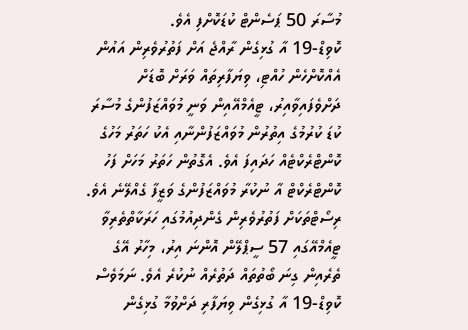މުސާރަ 50 ޕަސެންޓް ކުޑަކޮށްފި އެވެ.
ކޮވިޑް-19 އާ ގުޅިގެން ރާއްޖެ އަށް ފަތުރުވެރިން އައުން އެއްކޮށްހެން ހުއްޓި، ވިޔަފާރިތައް ވަރަށް ބޮޑަށް ދަށްވެފައިވާއިރު، ޓީއެމްއޭއިން ވަނީ މުވައްޒަފުންގެ މުސާރަ ކުޑަ ކުރުމުގެ އިތުރުން މުވައްޒަފުންނާއި އެކު ހަތަރު މަހުގެ ކޮންޓްރެކްޓެއް ހަދައިފަ އެވެ. އެގޮތުން ހަތަރު މަހަށް ފަހު ކޮންޓްރެކްޓް އާ ނުކުރާ މުވައްޒަފުންގެ ވަޒީފާ ގެއްލޭނެ އެވެ.
ރިސޯޓްތަކަށް ފަތުރުވެރިން ގެންދިއުމުގައި ހަރަކާތްތެރިވާ ޓީއެމްއޭގައި 57 ސީޕްލޭން އޮންނަ އިރު، މިހާރު އޭގެ ތެރެއިން ގިނަ ބޯތުތައް ދަތުރެއް ނުކުރެ އެވެ. ނަމަވެސް ކޮވިޑް-19 އާ ގުޅިގެން ވިޔަފާރި ދަށްވުމާ ގުޅިގެން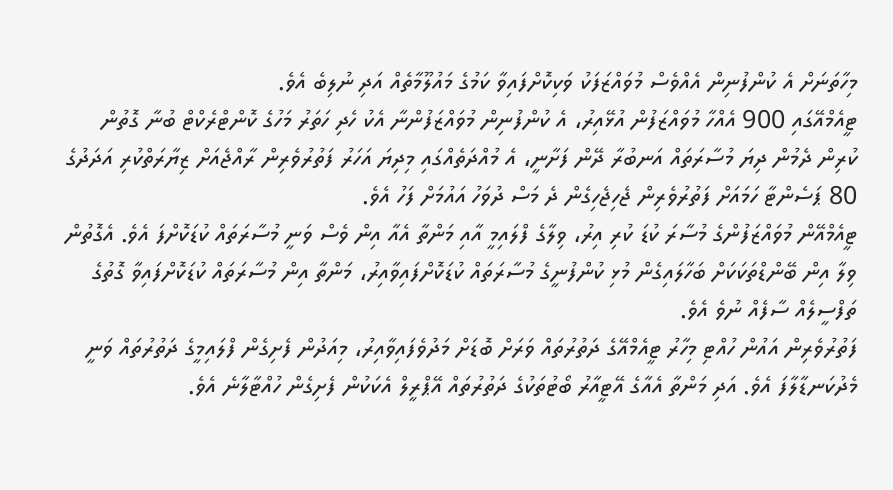މިހާތަނަށް އެ ކުންފުނިން އެއްވެސް މުވައްޒަފަކު ވަކިކޮށްފައިވާ ކަމުގެ މައުލޫމާތެއް އަދި ނުލިބެ އެވެ.
ޓީއެމްއޭގައި 900 އެއްހާ މުވައްޒަފުން އުޅޭއިރު، އެ ކުންފުނިން މުވައްޒަފުންނާ އެކު ހެދި ހަތަރު މަހުގެ ކޮންޓްރެކްޓް ބުނާ ގޮތުން ކުރިން ދެމުން ދިޔަ މުސާރަތައް އަނބުރާ ދޭން ފަށާނީ، އެ މުއްދަތެއްގައި މިދިޔަ އަހަރު ފަތުރުވެރިން ރާއްޖެއަށް ޒިޔާރަތްކުރި އަދަދުގެ 80 ޕަސެންޓާ ހަމައަށް ފަތުރުވެރިން ޖެހިޖެހިގެން ދެ މަސް ދުވަހު އައުމަށް ފަހު އެވެ.
ޓީއެމްއޭން މުވައްޒަފުންގެ މުސާރަ ކުޑަ ކުރި އިރު، ވިލާގެ ފްލައިމީ އާއި މަންތާ އެއާ އިން ވެސް ވަނީ މުސާރަތައް ކުޑަކޮށްފަ އެވެ. އެގޮތުން ވިލާ އިން ބޭންޑްތަކަކަށް ބަހާލައިގެން މުޅި ކުންފުނީގެ މުސާރަތައް ކުޑަކޮށްފައިވާއިރު، މަންތާ އިން މުސާރަތައް ކުޑަކޮށްފައިވާ ގޮތުގެ ތަފްސީލެއް ސާފެއް ނުވެ އެވެ.
ފަތުރުވެރިން އައުން ހުއްޓި މިހާރު ޓީއެމްއޭގެ ދަތުރުތައް ވަރަށް ބޮޑަށް މަދުވެފައިވާއިރު، މިއަދުން ފެށިގެން ފްލައިމީގެ ދަތުރުތައް ވަނީ މެދުކަނޑާލާފަ އެވެ. އަދި މަންތާ އެއާގެ އޭޓީއާރު ބޯޓުތަކުގެ ދަތުރުތައް އޭޕްރީލް އެކަކުން ފެށިގެން ހުއްޓާލާނެ އެވެ.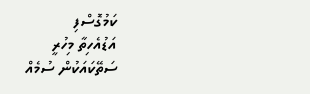ކަމުގޮސްފި
އަޑުއެހިތާ މިހުރީ
ސަތޭކައަކުން ސުމެއް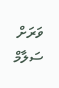ވަރަށް ސަލާމް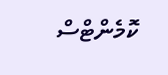ކޮމެންޓްސް